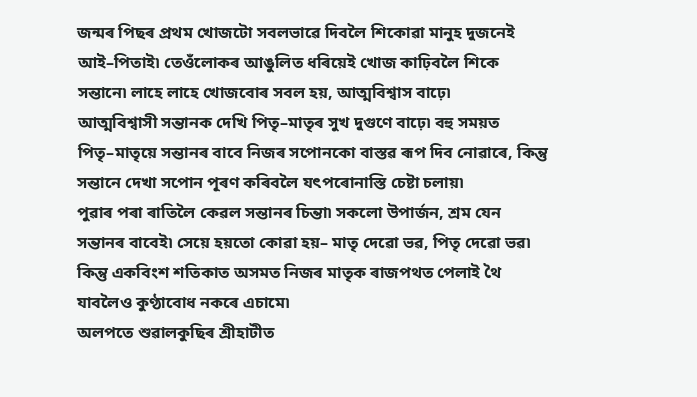জন্মৰ পিছৰ প্রথম খোজটো সবলভাৱে দিবলৈ শিকোৱা মানুহ দুজনেই আই–পিতাই৷ তেওঁলোকৰ আঙুলিত ধৰিয়েই খোজ কাঢ়িবলৈ শিকে সন্তানে৷ লাহে লাহে খোজবোৰ সবল হয়, আত্মবিশ্বাস বাঢ়ে৷
আত্মবিশ্বাসী সন্তানক দেখি পিতৃ–মাতৃৰ সুখ দুগুণে বাঢ়ে৷ বহু সময়ত পিতৃ–মাতৃয়ে সন্তানৰ বাবে নিজৰ সপোনকো বাস্তৱ ৰূপ দিব নোৱাৰে, কিন্তু সন্তানে দেখা সপোন পূৰণ কৰিবলৈ যৎপৰোনাস্তি চেষ্টা চলায়৷
পুৱাৰ পৰা ৰাতিলৈ কেৱল সন্তানৰ চিন্তা৷ সকলো উপার্জন, শ্রম যেন সন্তানৰ বাবেই৷ সেয়ে হয়তো কোৱা হয়– মাতৃ দেৱো ভৱ, পিতৃ দেৱো ভৱ৷ কিন্তু একবিংশ শতিকাত অসমত নিজৰ মাতৃক ৰাজপথত পেলাই থৈ যাবলৈও কুণ্ঠাবোধ নকৰে এচামে৷
অলপতে শুৱালকুছিৰ শ্রীহাটীত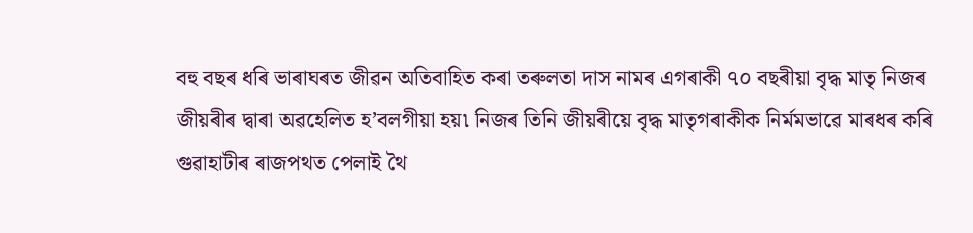বহু বছৰ ধৰি ভাৰাঘৰত জীৱন অতিবাহিত কৰা তৰুলতা দাস নামৰ এগৰাকী ৭০ বছৰীয়া বৃদ্ধ মাতৃ নিজৰ জীয়ৰীৰ দ্বাৰা অৱহেলিত হ’বলগীয়া হয়৷ নিজৰ তিনি জীয়ৰীয়ে বৃদ্ধ মাতৃগৰাকীক নির্মমভাৱে মাৰধৰ কৰি গুৱাহাটীৰ ৰাজপথত পেলাই থৈ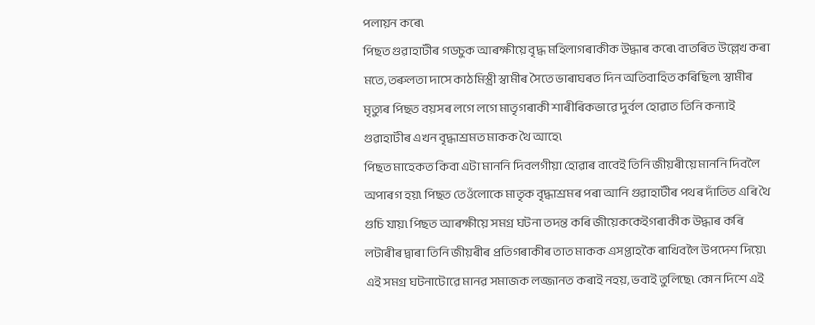পলায়ন কৰে৷
পিছত গুৱাহাটীৰ গডচুক আৰক্ষীয়ে বৃদ্ধ মহিলাগৰাকীক উদ্ধাৰ কৰে৷ বাতৰিত উল্লেখ কৰা মতে, তৰুলতা দাসে কাঠমিস্ত্রী স্বামীৰ সৈতে ভাৰাঘৰত দিন অতিবাহিত কৰিছিল৷ স্বামীৰ মৃত্যুৰ পিছত বয়সৰ লগে লগে মাতৃগৰাকী শাৰীৰিকভাৱে দুর্বল হোৱাত তিনি কন্যাই গুৱাহাটীৰ এখন বৃদ্ধাশ্রমত মাকক থৈ আহে৷
পিছত মাহেকত কিবা এটা মাননি দিবলগীয়া হোৱাৰ বাবেই তিনি জীয়ৰীয়ে মাননি দিবলৈ অপাৰগ হয়৷ পিছত তেওঁলোকে মাতৃক বৃদ্ধাশ্রমৰ পৰা আনি গুৱাহাটীৰ পথৰ দাঁতিত এৰি থৈ গুচি যায়৷ পিছত আৰক্ষীয়ে সমগ্র ঘটনা তদন্ত কৰি জীয়েককেইগৰাকীক উদ্ধাৰ কৰি লটাৰীৰ দ্বাৰা তিনি জীয়ৰীৰ প্রতিগৰাকীৰ তাত মাকক এসপ্তাহকৈ ৰাখিবলৈ উপদেশ দিয়ে৷
এই সমগ্র ঘটনাটোৱে মানৱ সমাজক লজ্জানত কৰাই নহয়, ভবাই তুলিছে৷ কোন দিশে এই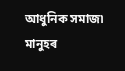আধুনিক সমাজ৷ মানুহৰ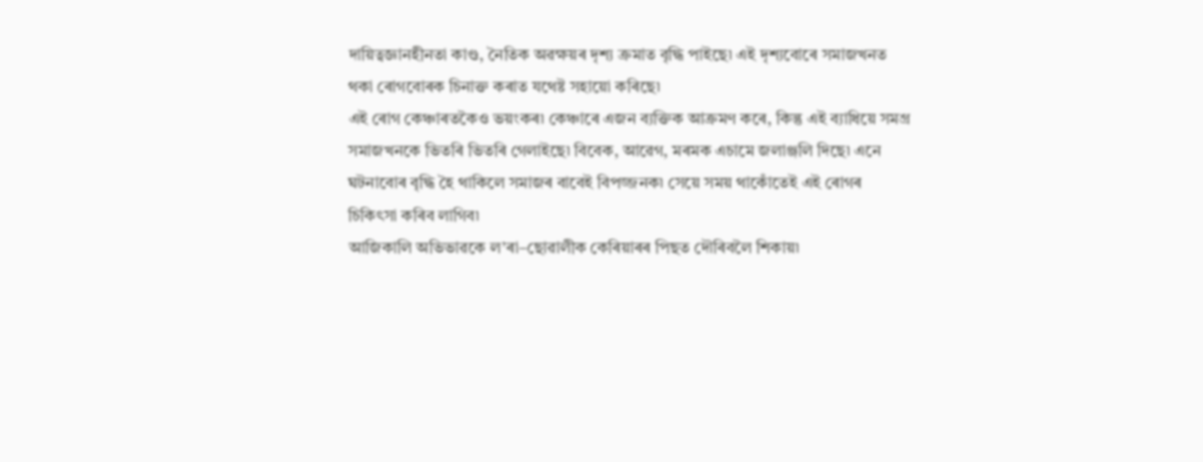দায়িত্বজ্ঞানহীনতা কাণ্ড, নৈতিক অৱক্ষয়ৰ দৃশ্য ক্রমাত বৃদ্ধি পাইছে৷ এই দৃশ্যবোৰে সমাজখনত থকা ৰোগবোৰক চিনাক্ত কৰাত যথেষ্ট সহায়ো কৰিছে৷
এই ৰোগ কেঞ্চাৰতকৈও ভয়ংকৰ৷ কেঞ্চাৰে এজন ব্যক্তিক আক্রমণ কৰে, কিন্তু এই ব্যাধিয়ে সমগ্র সমাজখনকে ভিতৰি ভিতৰি গেলাইছে৷ বিবেক, আৱেগ, মৰমক এচামে জলাঞ্জলি দিছে৷ এনে ঘটনাবোৰ বৃদ্ধি হৈ থাকিলে সমাজৰ বাবেই বিপজ্জনক৷ সেয়ে সময় থাকোঁতেই এই ৰোগৰ চিকিৎসা কৰিব লাগিব৷
আজিকালি অভিভাৱকে ল’ৰা–ছোৱালীক কেৰিয়াৰৰ পিছত দৌৰিবলৈ শিকায়৷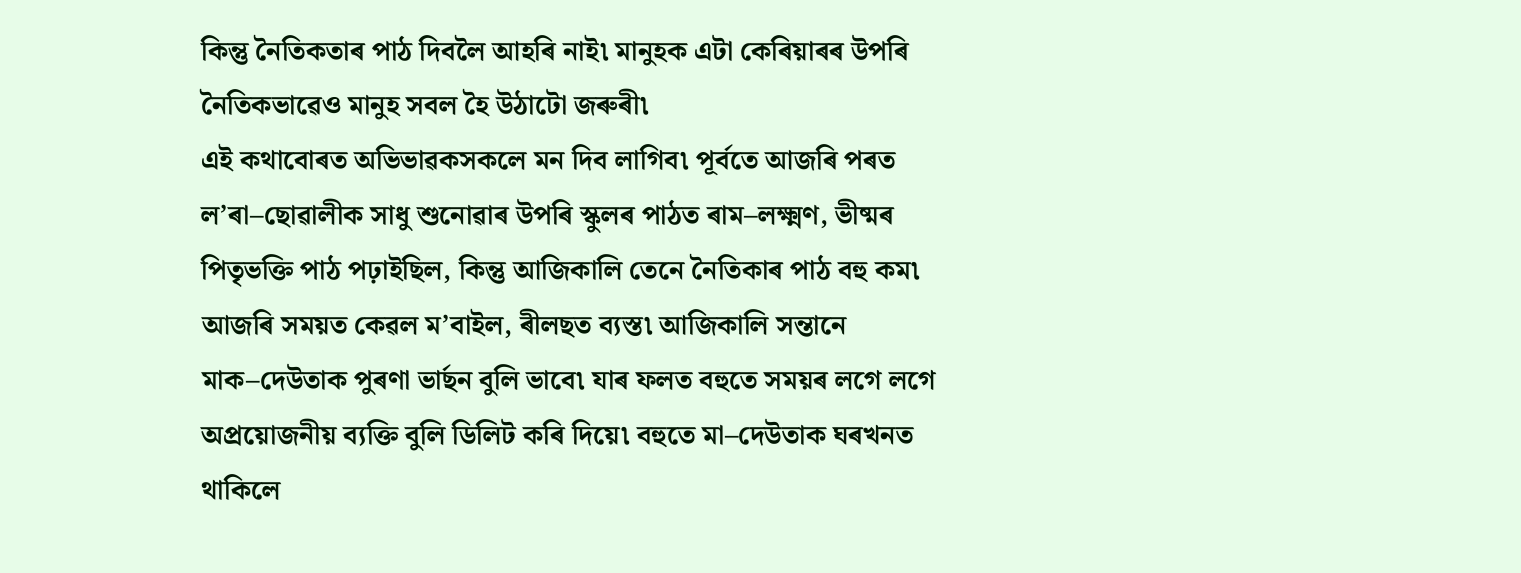কিন্তু নৈতিকতাৰ পাঠ দিবলৈ আহৰি নাই৷ মানুহক এটা কেৰিয়াৰৰ উপৰি নৈতিকভাৱেও মানুহ সবল হৈ উঠাটো জৰুৰী৷
এই কথাবোৰত অভিভাৱকসকলে মন দিব লাগিব৷ পূর্বতে আজৰি পৰত ল’ৰা–ছোৱালীক সাধু শুনোৱাৰ উপৰি স্কুলৰ পাঠত ৰাম–লক্ষ্মণ, ভীষ্মৰ পিতৃভক্তি পাঠ পঢ়াইছিল, কিন্তু আজিকালি তেনে নৈতিকাৰ পাঠ বহু কম৷
আজৰি সময়ত কেৱল ম’বাইল, ৰীলছত ব্যস্ত৷ আজিকালি সন্তানে মাক–দেউতাক পুৰণা ভার্ছন বুলি ভাবে৷ যাৰ ফলত বহুতে সময়ৰ লগে লগে অপ্রয়োজনীয় ব্যক্তি বুলি ডিলিট কৰি দিয়ে৷ বহুতে মা–দেউতাক ঘৰখনত থাকিলে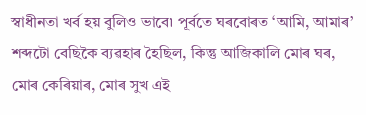স্বাধীনতা খর্ব হয় বুলিও ভাবে৷ পূর্বতে ঘৰবোৰত ‘আমি, আমাৰ’ শব্দটো বেছিকৈ ব্যৱহাৰ হৈছিল, কিন্তু আজিকালি মোৰ ঘৰ, মোৰ কেৰিয়াৰ, মোৰ সুখ এই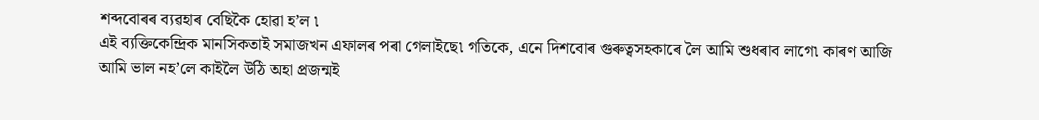শব্দবোৰৰ ব্যৱহাৰ বেছিকৈ হোৱা হ’ল ৷
এই ব্যক্তিকেন্দ্রিক মানসিকতাই সমাজখন এফালৰ পৰা গেলাইছে৷ গতিকে, এনে দিশবোৰ গুৰুত্বসহকাৰে লৈ আমি শুধৰাব লাগে৷ কাৰণ আজি আমি ভাল নহ’লে কাইলৈ উঠি অহা প্রজন্মই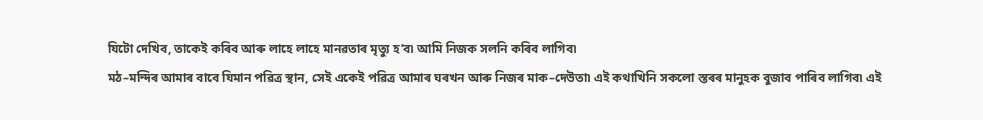যিটো দেখিব, তাকেই কৰিব আৰু লাহে লাহে মানৱতাৰ মৃত্যু হ’ব৷ আমি নিজক সলনি কৰিব লাগিব৷
মঠ–মন্দিৰ আমাৰ বাবে যিমান পৱিত্র স্থান, সেই একেই পৱিত্র আমাৰ ঘৰখন আৰু নিজৰ মাক–দেউতা৷ এই কথাখিনি সকলো স্তৰৰ মানুহক বুজাব পাৰিব লাগিব৷ এই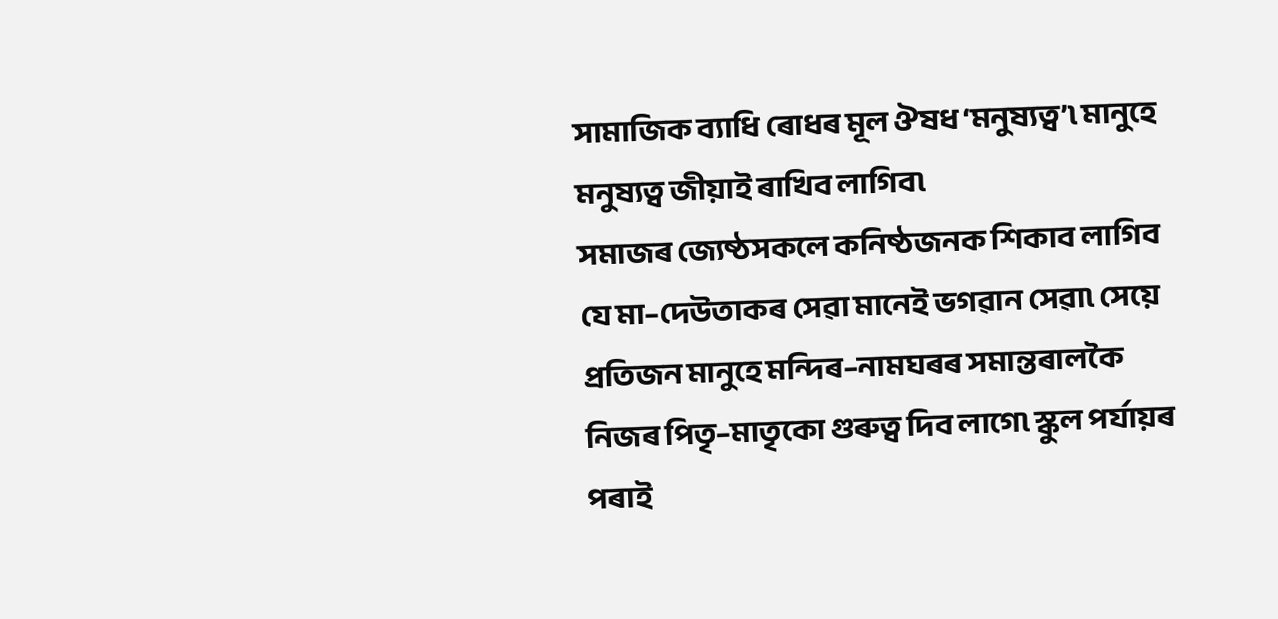সামাজিক ব্যাধি ৰোধৰ মূল ঔষধ ‘মনুষ্যত্ব’৷ মানুহে মনুষ্যত্ব জীয়াই ৰাখিব লাগিব৷
সমাজৰ জ্যেষ্ঠসকলে কনিষ্ঠজনক শিকাব লাগিব যে মা–দেউতাকৰ সেৱা মানেই ভগৱান সেৱা৷ সেয়ে প্রতিজন মানুহে মন্দিৰ–নামঘৰৰ সমান্তৰালকৈ নিজৰ পিতৃ–মাতৃকো গুৰুত্ব দিব লাগে৷ স্কুল পর্যায়ৰ পৰাই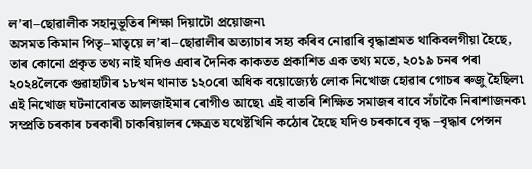ল’ৰা–ছোৱালীক সহানুভূতিৰ শিক্ষা দিয়াটো প্রয়োজন৷
অসমত কিমান পিতৃ–মাতৃয়ে ল’ৰা–ছোৱালীৰ অত্যাচাৰ সহ্য কৰিব নোৱাৰি বৃদ্ধাশ্রমত থাকিবলগীয়া হৈছে, তাৰ কোনো প্রকৃত তথ্য নাই যদিও এবাৰ দৈনিক কাকতত প্রকাশিত এক তথ্য মতে, ২০১৯ চনৰ পৰা ২০২৪লৈকে গুৱাহাটীৰ ১৮খন থানাত ১২০ৰো অধিক বয়োজ্যেষ্ঠ লোক নিখোজ হোৱাৰ গোচৰ ৰুজু হৈছিল৷
এই নিখোজ ঘটনাবোৰত আলজাইমাৰ ৰোগীও আছে৷ এই বাতৰি শিক্ষিত সমাজৰ বাবে সঁচাকৈ নিৰাশাজনক৷ সম্প্রতি চৰকাৰ চৰকাৰী চাকৰিয়ালৰ ক্ষেত্রত যথেষ্টখিনি কঠোৰ হৈছে যদিও চৰকাৰে বৃদ্ধ –বৃদ্ধাৰ পেন্সন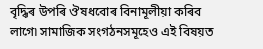বৃদ্ধিৰ উপৰি ঔষধবোৰ বিনামূলীয়া কৰিব লাগে৷ সামাজিক সংগঠনসমূহেও এই বিষয়ত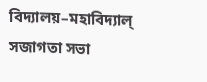বিদ্যালয়–মহাবিদ্যাল্ সজাগতা সভা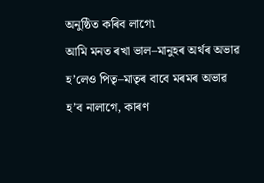অনুষ্ঠিত কৰিব লাগে৷
আমি মনত ৰখা ভাল–মানুহৰ অর্থৰ অভাৱ হ’লেও পিতৃ–মাতৃৰ বাবে মৰমৰ অভাৱ হ’ব নালাগে, কাৰণ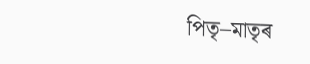পিতৃ–মাতৃৰ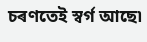চৰণতেই স্বর্গ আছে৷